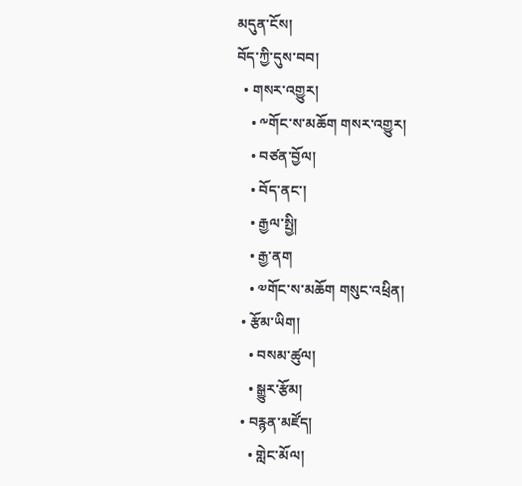མདུན་ངོས།
བོད་ཀྱི་དུས་བབ།
  • གསར་འགྱུར།
    • ༸གོང་ས་མཆོག གསར་འགྱུར།
    • བཙན་བྱོལ།
    • བོད་ནང་།
    • རྒྱལ་སྤྱི།
    • རྒྱ་ནག
    • ༧གོང་ས་མཆོག གསུང་འཕྲིན།
  • རྩོམ་ཡིག།
    • བསམ་ཚུལ།
    • སྒྱུར་རྩོམ།
  • བརྙན་མཛོད།
    • གླེང་མོལ།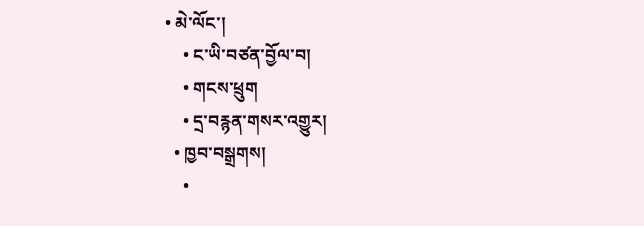• མེ་ལོང་།
    • ང་ཡི་བཙན་བྱོལ་བ།
    • གངས་ཕྲུག
    • དྲ་བརྙན་གསར་འགྱུར།
  • ཁྱབ་བསྒྲགས།
    •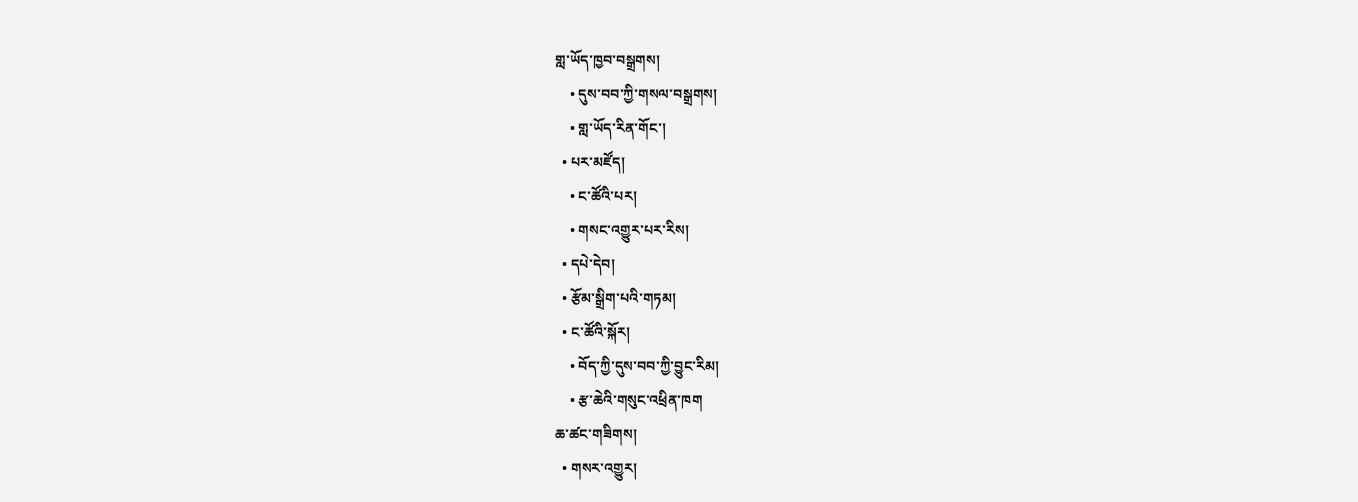གླ་ཡོད་ཁྱབ་བསྒྲགས།
    • དུས་བབ་ཀྱི་གསལ་བསྒྲགས།
    • གླ་ཡོད་རིན་གོང་།
  • པར་མཛོད།
    • ང་ཚོའི་པར།
    • གསང་འགྱུར་པར་རིས།
  • དཔེ་དེབ།
  • རྩོམ་སྒྲིག་པའི་གཏམ།
  • ང་ཚོའི་སྐོར།
    • བོད་ཀྱི་དུས་བབ་ཀྱི་བྱུང་རིམ།
    • རྩ་ཆེའི་གསུང་འཕྲིན་ཁག
ཆ་ཚང་གཟིགས།
  • གསར་འགྱུར།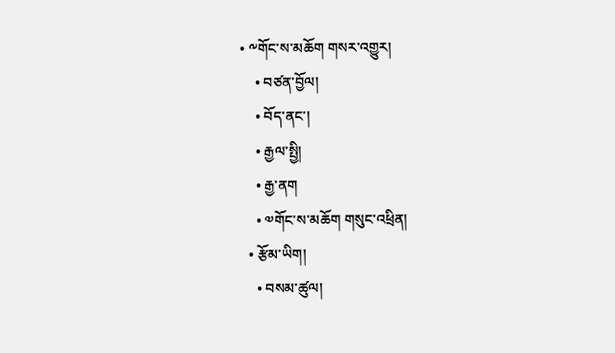• ༸གོང་ས་མཆོག གསར་འགྱུར།
    • བཙན་བྱོལ།
    • བོད་ནང་།
    • རྒྱལ་སྤྱི།
    • རྒྱ་ནག
    • ༧གོང་ས་མཆོག གསུང་འཕྲིན།
  • རྩོམ་ཡིག།
    • བསམ་ཚུལ།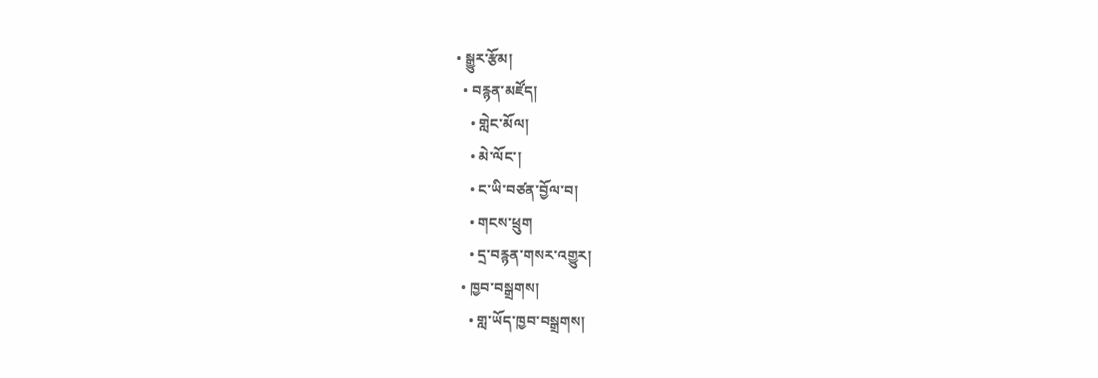• སྒྱུར་རྩོམ།
  • བརྙན་མཛོད།
    • གླེང་མོལ།
    • མེ་ལོང་།
    • ང་ཡི་བཙན་བྱོལ་བ།
    • གངས་ཕྲུག
    • དྲ་བརྙན་གསར་འགྱུར།
  • ཁྱབ་བསྒྲགས།
    • གླ་ཡོད་ཁྱབ་བསྒྲགས།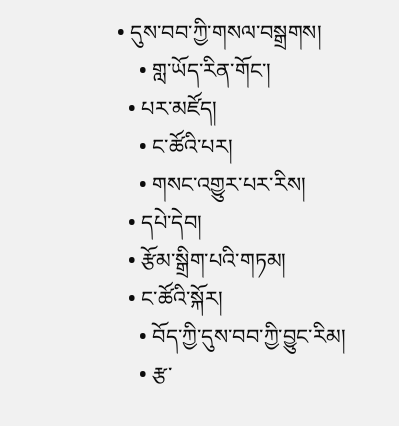• དུས་བབ་ཀྱི་གསལ་བསྒྲགས།
    • གླ་ཡོད་རིན་གོང་།
  • པར་མཛོད།
    • ང་ཚོའི་པར།
    • གསང་འགྱུར་པར་རིས།
  • དཔེ་དེབ།
  • རྩོམ་སྒྲིག་པའི་གཏམ།
  • ང་ཚོའི་སྐོར།
    • བོད་ཀྱི་དུས་བབ་ཀྱི་བྱུང་རིམ།
    • རྩ་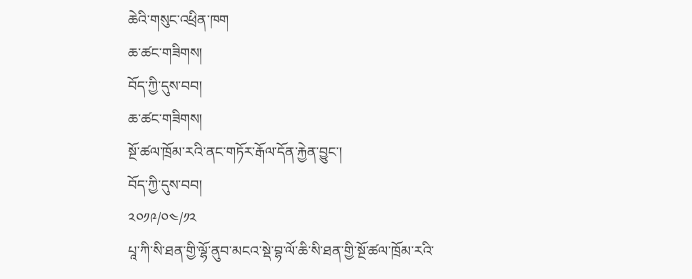ཆེའི་གསུང་འཕྲིན་ཁག
ཆ་ཚང་གཟིགས།
བོད་ཀྱི་དུས་བབ།
ཆ་ཚང་གཟིགས།
སྔོ་ཚལ་ཁྲོམ་རའི་ནང་གཏོར་རྒོལ་དོན་རྐྱེན་བྱུང་།
བོད་ཀྱི་དུས་བབ།
༢༠༡༩/༠༤/༡༢
པཱ་ཀི་སི་ཐན་གྱི་ལྷོ་ནུབ་མངའ་སྡེ་བྷ་ལོ་ཆི་སི་ཐན་གྱི་སྔོ་ཚལ་ཁྲོམ་རའི་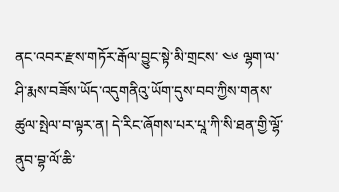ནང་འབར་རྫས་གཏོར་རྒོལ་བྱུང་སྟེ་མི་གྲངས་ ༤༦ ལྷག་ལ་ཤི་རྨས་བཟོས་ཡོད་འདུགནིའུ་ཡོག་དུས་བབ་ཀྱིས་གནས་ཚུལ་སྤེལ་བ་ལྟར་ན། དེ་རིང་ཞོགས་པར་པཱ་ཀི་སི་ཐན་གྱི་ལྷོ་ནུབ་བྷ་ལོ་ཆི་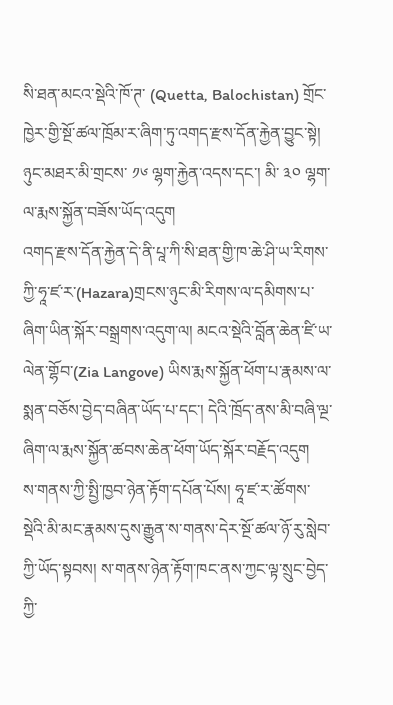སི་ཐན་མངའ་སྡེའི་ཁོ་ཊ་ (Quetta, Balochistan) གྲོང་ཁྱེར་གྱི་སྔོ་ཚལ་ཁྲོམ་ར་ཞིག་ཏུ་འགད་རྫས་དོན་རྐྱེན་བྱུང་སྟེ། ཉུང་མཐར་མི་གྲངས་ ༡༦ ལྷག་རྐྱེན་འདས་དང་། མི་ ༣༠ ལྷག་ལ་རྨས་སྐྱོན་བཟོས་ཡོད་འདུག
འགད་རྫས་དོན་རྐྱེན་དེ་ནི་པཱ་ཀི་སི་ཐན་གྱི་ཁ་ཆེ་ཤི་ཡ་རིགས་ཀྱི་ཧཱ་ཛ་ར་(Hazara)གྲངས་ཉུང་མི་རིགས་ལ་དམིགས་པ་ཞིག་ཡིན་སྐོར་བསྒྲགས་འདུག་ལ། མངའ་སྡེའི་བློན་ཆེན་ཛི་ཡ་ལེན་གྷོབ་(Zia Langove) ཡིས་རྨས་སྐྱོན་ཕོག་པ་རྣམས་ལ་སྨན་བཅོས་བྱེད་བཞིན་ཡོད་པ་དང་། དེའི་ཁྲོད་ནས་མི་བཞི་ལྔ་ཞིག་ལ་རྨས་སྐྱོན་ཚབས་ཆེན་ཕོག་ཡོད་སྐོར་བརྗོད་འདུག
ས་གནས་ཀྱི་སྤྱི་ཁྱབ་ཉེན་རྟོག་དཔོན་པོས། ཧཱ་ཛ་ར་ཚོགས་སྡེའི་མི་མང་རྣམས་དུས་རྒྱུན་ས་གནས་དེར་སྔོ་ཚལ་ཉོ་རུ་སླེབ་ཀྱི་ཡོད་སྟབས། ས་གནས་ཉེན་རྟོག་ཁང་ནས་ཀྱང་ལྟ་སྲུང་བྱེད་ཀྱི་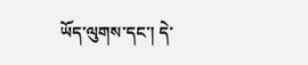ཡོད་ལུགས་དང་། དེ་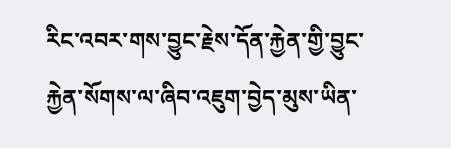རིང་འབར་གས་བྱུང་རྗེས་དོན་རྐྱེན་གྱི་བྱུང་རྐྱེན་སོགས་ལ་ཞིབ་འཇུག་བྱེད་མུས་ཡིན་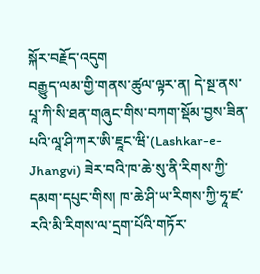སྐོར་བརྗོད་འདུག
བརྒྱུད་ལམ་གྱི་གནས་ཚུལ་ལྟར་ན། དེ་སྔ་ནས་པཱ་ཀི་སི་ཐན་གཞུང་གིས་བཀག་སྡོམ་བྱས་ཟིན་པའི་ལཱ་ཤི་ཀར་ཨི་ཇཱང་ཝི་(Lashkar-e-Jhangvi) ཟེར་བའི་ཁ་ཆེ་སུ་ནི་རིགས་ཀྱི་དམག་དཔུང་གིས། ཁ་ཆེ་ཤི་ཡ་རིགས་ཀྱི་ཧཱ་ཛ་རའི་མི་རིགས་ལ་དྲག་པོའི་གཏོར་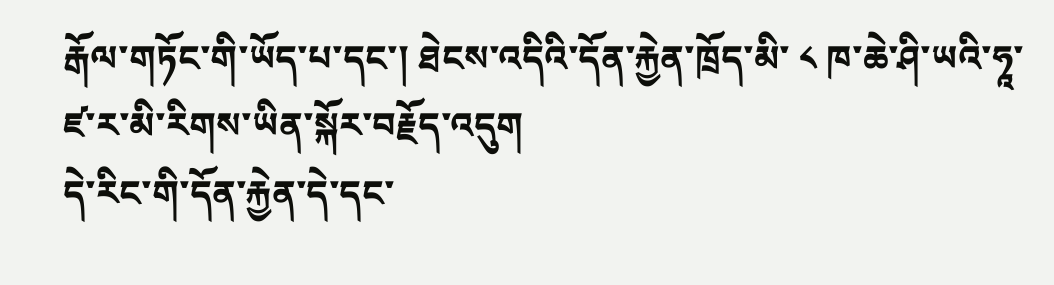རྒོལ་གཏོང་གི་ཡོད་པ་དང་། ཐེངས་འདིའི་དོན་རྐྱེན་ཁྲོད་མི་ ༨ ཁ་ཆེ་ཤི་ཡའི་ཧཱ་ཛ་ར་མི་རིགས་ཡིན་སྐོར་བརྗོད་འདུག
དེ་རིང་གི་དོན་རྐྱེན་དེ་དང་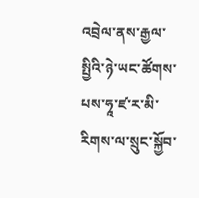འབྲེལ་ནས་རྒྱལ་སྤྱིའི་ཉེ་ཡང་ཚོགས་པས་ཧཱ་ཛ་ར་མི་རིགས་ལ་སྲུང་སྐྱོབ་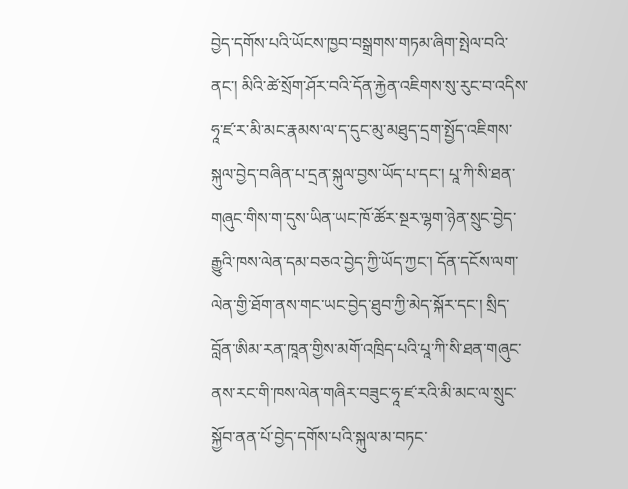བྱེད་དགོས་པའི་ཡོངས་ཁྱབ་བསྒྲགས་གཏམ་ཞིག་སྤེལ་བའི་ནང་། མིའི་ཚེ་སྲོག་ཤོར་བའི་དོན་རྐྱེན་འཇིགས་སུ་རུང་བ་འདིས་ཧཱ་ཛ་ར་མི་མང་རྣམས་ལ་ད་དུང་མུ་མཐུད་དྲག་སྤྱོད་འཇིགས་སྐུལ་བྱེད་བཞིན་པ་དྲན་སྐུལ་བྱས་ཡོད་པ་དང་། པཱ་ཀི་སི་ཐན་གཞུང་གིས་ག་དུས་ཡིན་ཡང་ཁོ་ཚོར་སྔར་ལྷག་ཉེན་སྲུང་བྱེད་རྒྱུའི་ཁས་ལེན་དམ་བཅའ་བྱེད་ཀྱི་ཡོད་ཀྱང་། དོན་དངོས་ལག་ལེན་གྱི་ཐོག་ནས་གང་ཡང་བྱེད་ཐུབ་ཀྱི་མེད་སྐོར་དང་། སྲིད་བློན་ཨིམ་རན་ཁཱན་གྱིས་མགོ་འཁྲིད་པའི་པཱ་ཀི་སི་ཐན་གཞུང་ནས་རང་གི་ཁས་ལེན་གཞིར་བཟུང་ཧཱ་ཛ་རའི་མི་མང་ལ་སྲུང་སྐྱོབ་ནན་པོ་བྱེད་དགོས་པའི་སྐུལ་མ་བཏང་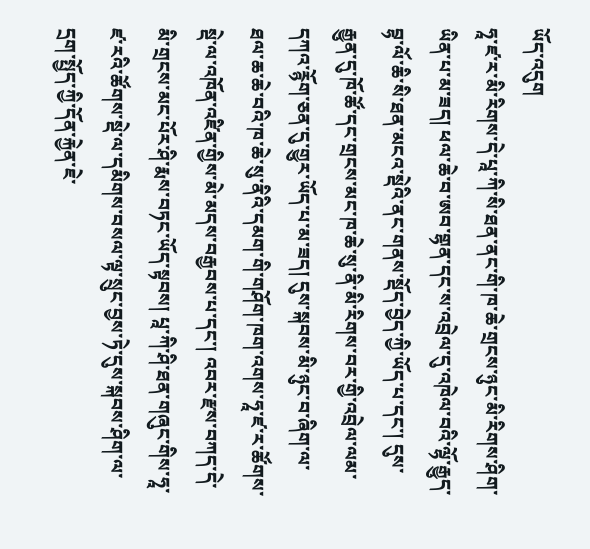ཡོད་འདུག
ཧཱ་ཛ་ར་མི་རིགས་དེ་པཱ་ཀི་སི་ཐན་ནང་གི་ཁ་ཆེ་གྲངས་ཉུང་མི་རིགས་ཤིག་ཡིན་པ་མ་ཟད། ཕལ་ཆེ་བ་ཨབ་གྷན་དང་ས་འབྲེལ་དུ་འཁེལ་བའི་ལྷོ་རྒྱུད་བྷ་ལོ་ཆི་སི་ཐན་མངའ་སྡེའི་ནང་གནས་སྡོད་བྱེད་ཀྱི་ཡོད་པ་དང་། དུས་རྒྱུན་དུ་ཁོ་ཚོ་དང་གྲངས་མང་ཁ་ཆེ་སུ་ནི་མི་རིགས་བར་གྱི་འབྲེལ་ལམ་དཀའ་རྙོག་ཅན་དུ་གྱུར་ཡོད་པ་མ་ཟད། དུས་སྐབས་མི་ཉུང་བ་ཞིག་ལ་ཐལ་ཆ་ཆེ་བའི་ཁ་ཆེ་སུ་ནིའི་དམག་གི་གཤོག་ཁག་འགས་ཧཱ་ཛ་ར་ཚོགས་སྡེ་ལ་འཁོན་འཛིན་གྱིས་མེ་མདས་བརྒྱབས་པ་དང་། འབར་རྫས་བཀད་དེ་མི་གྲངས་མང་པོར་ཤི་རྨས་བཏང་ཡོད་སྟབས། པཱ་ཀི་ཤི་ཐན་གཞུང་གིས་ཧཱ་ཛ་རའི་ཚོགས་སྡེ་ལ་དམིགས་བསལ་ལྟ་སྲུང་བྱས་ཏེ་དུས་སྐབས་ཤིག་ལ་དྲག་སྤྱོད་ཀྱི་དོན་རྐྱེན་ཇེ་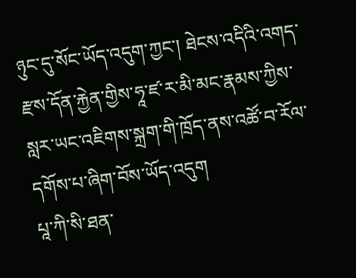ཉུང་དུ་སོང་ཡོད་འདུག་ཀྱང་། ཐེངས་འདིའི་འགད་རྫས་དོན་རྐྱེན་གྱིས་ཧཱ་ཛ་ར་མི་མང་རྣམས་ཀྱིས་སླར་ཡང་འཇིགས་སྐྲག་གི་ཁྲོད་ནས་འཚོ་བ་རོལ་དགོས་པ་ཞིག་བོས་ཡོད་འདུག
པཱ་ཀི་སི་ཐན་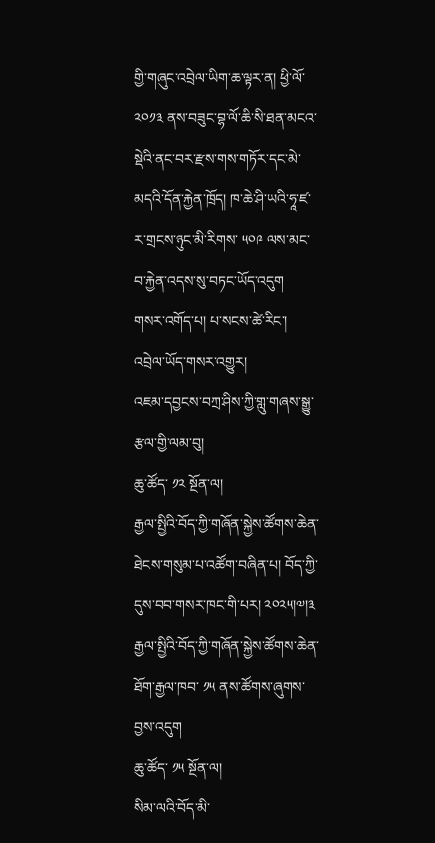གྱི་གཞུང་འབྲེལ་ཡིག་ཆ་ལྟར་ན། ཕྱི་ལོ་ ༢༠༡༣ ནས་བཟུང་བྷ་ལོ་ཆི་སི་ཐན་མངའ་སྡེའི་ནང་བར་རྫས་གས་གཏོར་དང་མེ་མདའི་དོན་རྐྱེན་ཁྲོད། ཁ་ཆེ་ཤི་ཡའི་ཧཱ་ཛ་ར་གྲངས་ཉུང་མི་རིགས་ ༥༠༩ ལས་མང་བ་རྐྱེན་འདས་སུ་བཏང་ཡོད་འདུག
གསར་འགོད་པ། པ་སངས་ཚེ་རིང་།
འབྲེལ་ཡོད་གསར་འགྱུར།
འཇམ་དབྱངས་བཀྲ་ཤིས་ཀྱི་གླུ་གཞས་སྒྱུ་རྩལ་གྱི་ལམ་བུ།
ཆུ་ཚོད་ ༡༢ སྔོན་ལ།
རྒྱལ་སྤྱིའི་བོད་ཀྱི་གཞོན་སྐྱེས་ཚོགས་ཆེན་ཐེངས་གསུམ་པ་འཚོག་བཞིན་པ། བོད་ཀྱི་དུས་བབ་གསར་ཁང་གི་པར། ༢༠༢༥།༧།༣
རྒྱལ་སྤྱིའི་བོད་ཀྱི་གཞོན་སྐྱེས་ཚོགས་ཆེན་ཐོག་རྒྱལ་ཁབ་ ༡༥ ནས་ཚོགས་ཞུགས་བྱས་འདུག
ཆུ་ཚོད་ ༡༥ སྔོན་ལ།
སིམ་ལའི་བོད་མི་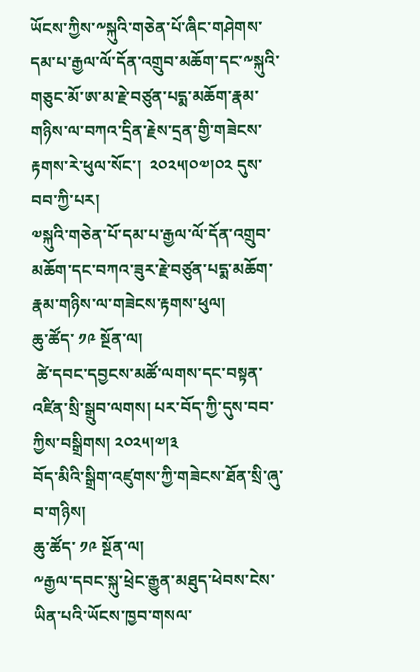ཡོངས་ཀྱིས་༸སྐུའི་གཅེན་པོ་ཞིང་གཤེགས་དམ་པ་རྒྱལ་ལོ་དོན་འགྲུབ་མཆོག་དང་༸སྐུའི་གཅུང་མོ་ཨ་མ་རྗེ་བཙུན་པདྨ་མཆོག་རྣམ་གཉིས་ལ་བཀའ་དྲིན་རྗེས་དྲན་གྱི་གཟེངས་རྟགས་རེ་ཕུལ་སོང་།  ༢༠༢༥།༠༧།༠༢ དུས་བབ་ཀྱི་པར།
༧སྐུའི་གཅེན་པོ་དམ་པ་རྒྱལ་ལོ་དོན་འགྲུབ་མཆོག་དང་བཀའ་ཟུར་རྗེ་བཙུན་པདྨ་མཆོག་རྣམ་གཉིས་ལ་གཟེངས་རྟགས་ཕུལ།
ཆུ་ཚོད་ ༡༩ སྔོན་ལ།
 ཚེ་དབང་དབྱངས་མཚོ་ལགས་དང་བསྟན་འཛིན་སྲི་སྒྲུབ་ལགས། པར་བོད་ཀྱི་དུས་བབ་ཀྱིས་བསྒྲིགས། ༢༠༢༥།༧།༣
བོད་མིའི་སྒྲིག་འཛུགས་ཀྱི་གཟེངས་ཐོན་སྲི་ཞུ་བ་གཉིས།
ཆུ་ཚོད་ ༡༩ སྔོན་ལ།
༸རྒྱལ་དབང་སྐུ་ཕྲེང་རྒྱུན་མཐུད་ཕེབས་ངེས་ཡིན་པའི་ཡོངས་ཁྱབ་གསལ་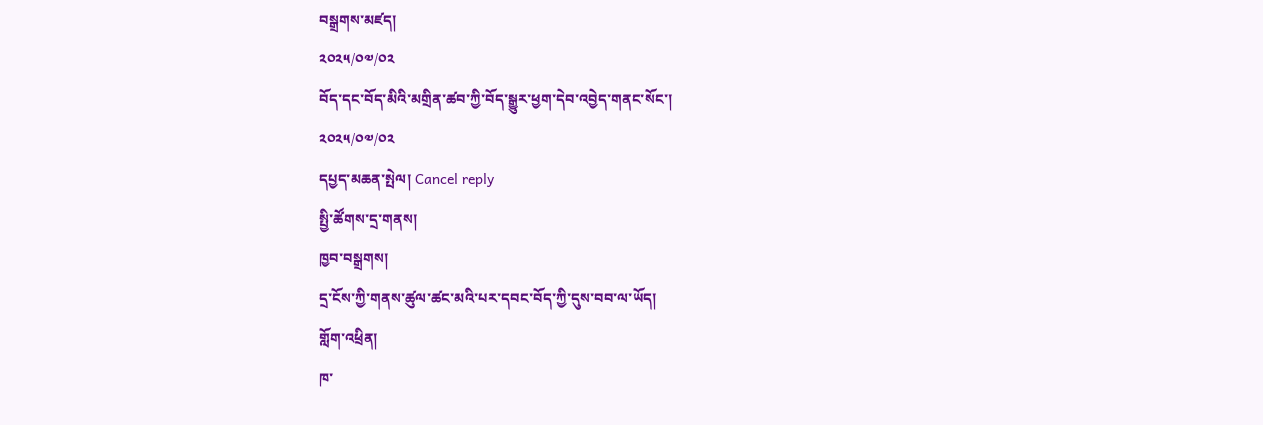བསྒྲགས་མཛད།
༢༠༢༥/༠༧/༠༢
བོད་དང་བོད་མིའི་མགྲིན་ཚབ་ཀྱི་བོད་སྒྱུར་ཕྱག་དེབ་འབྱེད་གནང་སོང་།
༢༠༢༥/༠༧/༠༢
དཔྱད་མཆན་སྤེལ། Cancel reply
སྤྱི་ཚོགས་དྲ་གནས།
ཁྱབ་བསྒྲགས།
དྲ་ངོས་ཀྱི་གནས་ཚུལ་ཚང་མའི་པར་དབང་བོད་ཀྱི་དུས་བབ་ལ་ཡོད།
གློག་འཕྲིན།
ཁ་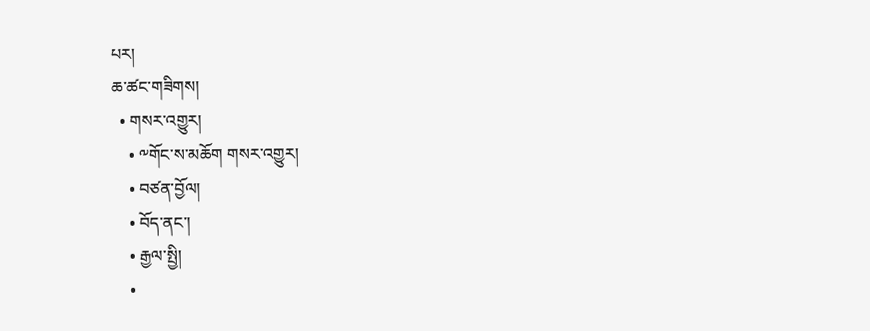པར།
ཆ་ཚང་གཟིགས།
  • གསར་འགྱུར།
    • ༸གོང་ས་མཆོག གསར་འགྱུར།
    • བཙན་བྱོལ།
    • བོད་ནང་།
    • རྒྱལ་སྤྱི།
    •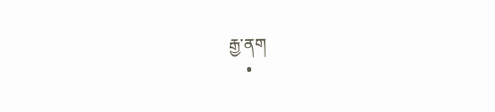རྒྱ་ནག
    •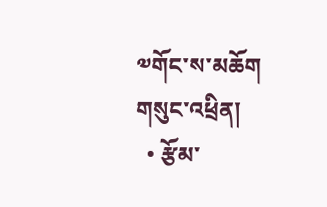༧གོང་ས་མཆོག གསུང་འཕྲིན།
  • རྩོམ་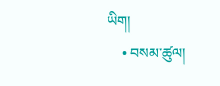ཡིག།
    • བསམ་ཚུལ།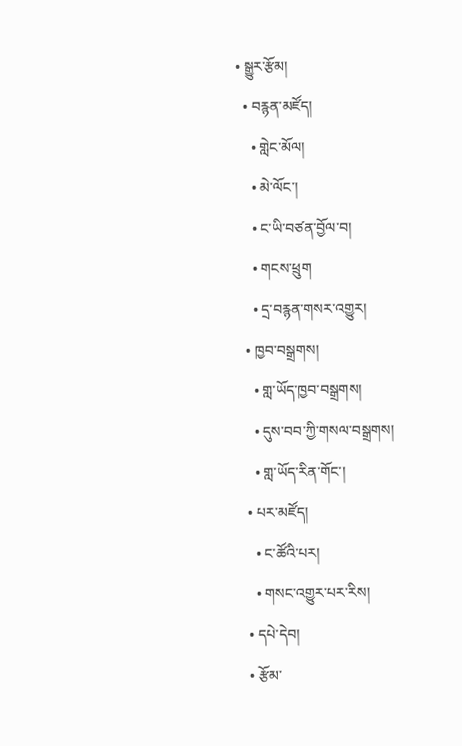• སྒྱུར་རྩོམ།
  • བརྙན་མཛོད།
    • གླེང་མོལ།
    • མེ་ལོང་།
    • ང་ཡི་བཙན་བྱོལ་བ།
    • གངས་ཕྲུག
    • དྲ་བརྙན་གསར་འགྱུར།
  • ཁྱབ་བསྒྲགས།
    • གླ་ཡོད་ཁྱབ་བསྒྲགས།
    • དུས་བབ་ཀྱི་གསལ་བསྒྲགས།
    • གླ་ཡོད་རིན་གོང་།
  • པར་མཛོད།
    • ང་ཚོའི་པར།
    • གསང་འགྱུར་པར་རིས།
  • དཔེ་དེབ།
  • རྩོམ་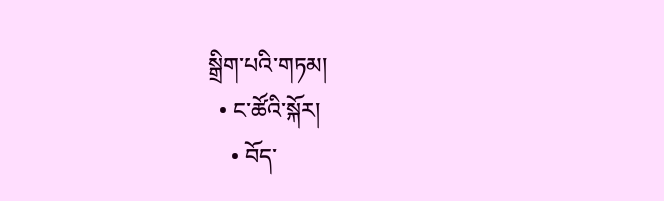སྒྲིག་པའི་གཏམ།
  • ང་ཚོའི་སྐོར།
    • བོད་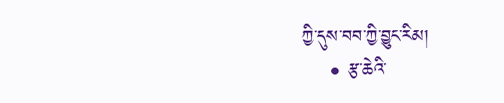ཀྱི་དུས་བབ་ཀྱི་བྱུང་རིམ།
    • རྩ་ཆེའི་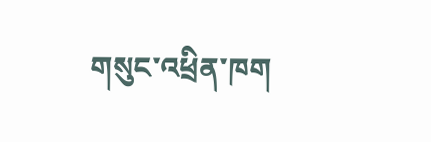གསུང་འཕྲིན་ཁག